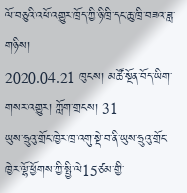ལོ་བཅུའི་འཕོ་འགྱུར་ཁྲོད་ཀྱི་ཉི་ཁྲི་དང་ཆུ་ཁྲི་བཟའ་ཟླ་གཉིས།
2020.04.21 ཁུངས། མཚོ་སྔོན་བོད་ཡིག་གསར་འགྱུར། ཀློག་གྲངས། 31
ཡུས་ཧྲུའུ་གྲོང་ཁྱེར་ཁྲ་འགུ་སྡེ་བ་ནི་ཡུས་ཧྲུའུ་གྲོང་ཁྱེར་ལྷོ་ཕྱོགས་ཀྱི་སྤྱི་ལེ15ཙམ་གྱི་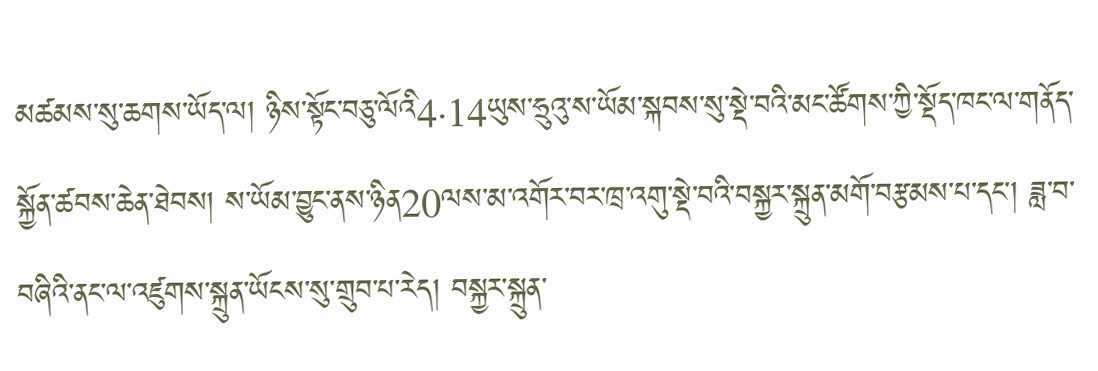མཚམས་སུ་ཆགས་ཡོད་ལ། ཉིས་སྟོང་བཅུ་ལོའི4·14ཡུས་ཧྲུའུ་ས་ཡོམ་སྐབས་སུ་སྡེ་བའི་མང་ཚོགས་ཀྱི་སྡོད་ཁང་ལ་གནོད་སྐྱོན་ཚབས་ཆེན་ཐེབས། ས་ཡོམ་བྱུང་ནས་ཉིན20ལས་མ་འགོར་བར་ཁྲ་འགུ་སྡེ་བའི་བསྐྱར་སྐྲུན་མགོ་བརྩམས་པ་དང་། ཟླ་བ་བཞིའི་ནང་ལ་འཛུགས་སྐྲུན་ཡོངས་སུ་གྲུབ་པ་རེད། བསྐྱར་སྐྲུན་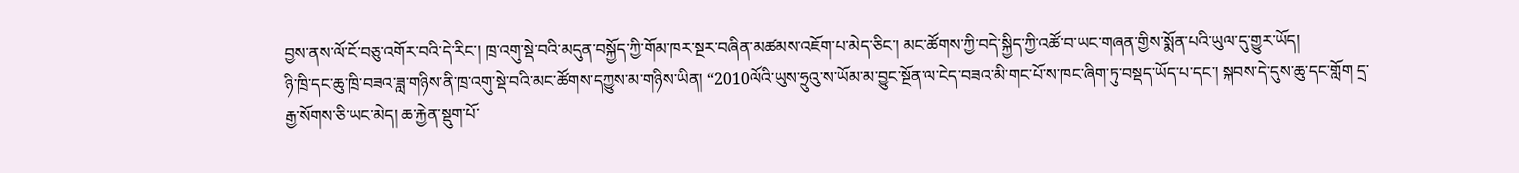བྱས་ནས་ལོ་ངོ་བཅུ་འགོར་བའི་དེ་རིང་། ཁྲ་འགུ་སྡེ་བའི་མདུན་བསྐྱོད་ཀྱི་གོམ་ཁར་སྔར་བཞིན་མཚམས་འཇོག་པ་མེད་ཅིང་། མང་ཚོགས་ཀྱི་བདེ་སྐྱིད་ཀྱི་འཚོ་བ་ཡང་གཞན་གྱིས་སྨོན་པའི་ཡུལ་དུ་གྱུར་ཡོད།
ཉི་ཁྲི་དང་ཆུ་ཁྲི་བཟའ་ཟླ་གཉིས་ནི་ཁྲ་འགུ་སྡེ་བའི་མང་ཚོགས་དཀྱུས་མ་གཉིས་ཡིན། “2010ལོའི་ཡུས་ཧྲུའུ་ས་ཡོམ་མ་བྱུང་སྔོན་ལ་ངེད་བཟའ་མི་གང་པོ་ས་ཁང་ཞིག་ཏུ་བསྡད་ཡོད་པ་དང་། སྐབས་དེ་དུས་ཆུ་དང་གློག དྲ་རྒྱ་སོགས་ཅི་ཡང་མེད། ཆ་རྐྱེན་སྡུག་པོ་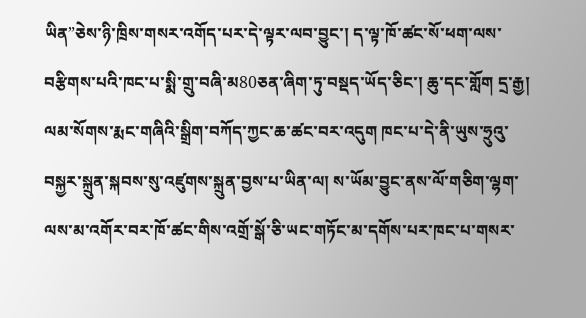ཡིན”ཅེས་ཉི་ཁྲིས་གསར་འགོད་པར་དེ་ལྟར་ལབ་བྱུང་། ད་ལྟ་ཁོ་ཚང་སོ་ཕག་ལས་བརྩིགས་པའི་ཁང་པ་སྨི་གྲུ་བཞི་མ80ཅན་ཞིག་ཏུ་བསྡད་ཡོད་ཅིང་། ཆུ་དང་གློག དྲ་རྒྱ། ལམ་སོགས་རྨང་གཞིའི་སྒྲིག་བཀོད་ཀྱང་ཆ་ཚང་བར་འདུག ཁང་པ་དེ་ནི་ཡུས་ཧྲུའུ་བསྐྱར་སྐྲུན་སྐབས་སུ་འཛུགས་སྐྲུན་བྱས་པ་ཡིན་ལ། ས་ཡོམ་བྱུང་ནས་ལོ་གཅིག་ལྷག་ལས་མ་འགོར་བར་ཁོ་ཚང་གིས་འགྲོ་སྒོ་ཅི་ཡང་གཏོང་མ་དགོས་པར་ཁང་པ་གསར་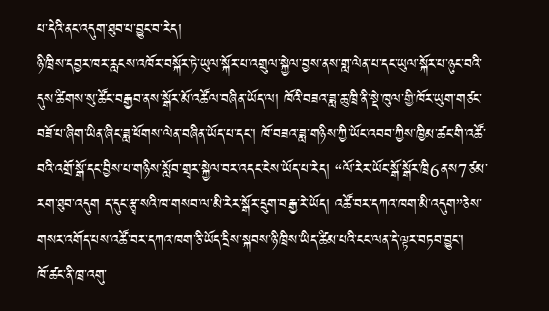པ་དེའི་ནང་འདུག་ཐུབ་པ་བྱུང་བ་རེད།
ཉི་ཁྲིས་དབྱར་ཁར་རླངས་འཁོར་བསྐོར་ཏེ་ཡུལ་སྐོར་པ་འགྲུལ་སྐྱེལ་བྱས་ནས་གླ་ལེན་པ་དང་ཡུལ་སྐོར་པ་ཉུང་བའི་དུས་ཚིགས་སུ་ཚོང་བརྒྱབ་ནས་སྒོར་མོ་འཚོལ་བཞིན་ཡོད་ལ། ཁོའི་བཟའ་ཟླ་ཆུ་ཁྲི་ནི་སྡེ་ཁུལ་གྱི་ཁོར་ཡུག་གཙང་བཟོ་པ་ཞིག་ཡིན་ཞིང་ཟླ་ཕོགས་ལེན་བཞིན་ཡོད་པ་དང་། ཁོ་བཟའ་ཟླ་གཉིས་ཀྱི་ཡོང་འབབ་ཀྱིས་ཁྱིམ་ཚང་གི་འཚོ་བའི་འགྲོ་སྒོ་དང་བྱིས་པ་གཉིས་སློབ་གྲྭར་སྐྱེལ་བར་འདང་ངེས་ཡོད་པ་རེད། “ལོ་རེར་ཡོང་སྒོ་སྒོར་ཁྲི6ནས7ཙམ་རག་ཐུབ་འདུག ད་དུང་རྩྭ་སའི་ཁ་གསབ་ལ་མི་རེར་སྒོར་དྲུག་བརྒྱ་རེ་ཡོད། འཚོ་བར་དཀའ་ཁག་མི་འདུག”ཅེས་གསར་འགོད་པས་འཚོ་བར་དཀའ་ཁག་ཅི་ཡོད་དྲིས་སྐབས་ཉི་ཁྲིས་ཡིད་ཚིམ་པའི་ངང་ལན་དེ་ལྟར་བཏབ་བྱུང་།
ཁོ་ཚང་ནི་ཁྲ་འགུ་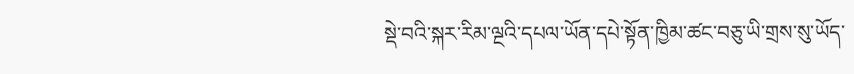སྡེ་བའི་སྐར་རིམ་ལྔའི་དཔལ་ཡོན་དཔེ་སྟོན་ཁྱིམ་ཚང་བཅུ་ཡི་གྲས་སུ་ཡོད་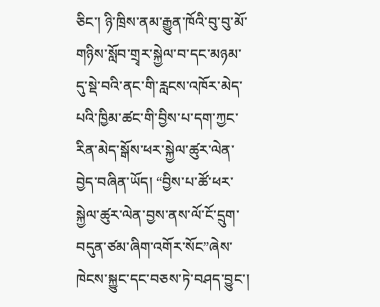ཅིང་། ཉི་ཁྲིས་ནམ་རྒྱུན་ཁོའི་བུ་བུ་མོ་གཉིས་སློབ་གྲྭར་སྐྱེལ་བ་དང་མཉམ་དུ་སྡེ་བའི་ནང་གི་རླངས་འཁོར་མེད་པའི་ཁྱིམ་ཚང་གི་བྱིས་པ་དག་ཀྱང་རིན་མེད་སྒོས་ཕར་སྐྱེལ་ཚུར་ལེན་བྱེད་བཞིན་ཡོད། “བྱིས་པ་ཚོ་ཕར་སྐྱེལ་ཚུར་ལེན་བྱས་ནས་ལོ་ངོ་དྲུག་བདུན་ཙམ་ཞིག་འགོར་སོང”ཞེས་ཁེངས་སྐྱུང་དང་བཅས་ཏེ་བཤད་བྱུང་།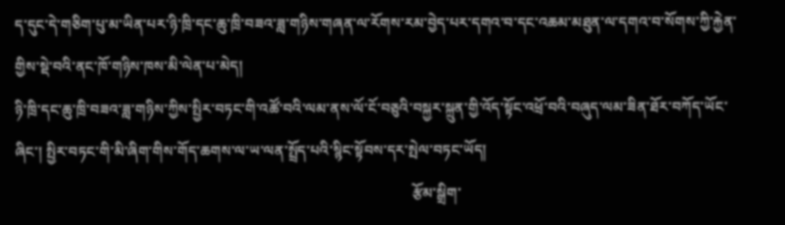ད་དུང་དེ་གཅིག་པུ་མ་ཡིན་པར་ཉི་ཁྲི་དང་ཆུ་ཁྲི་བཟའ་ཟླ་གཉིས་གཞན་ལ་རོགས་རམ་བྱེད་པར་དགའ་བ་དང་འཆམ་མཐུན་ལ་དགའ་བ་སོགས་ཀྱི་རྐྱེན་གྱིས་སྡེ་བའི་ནང་ཁོ་གཉིས་ཁས་མི་ལེན་པ་མེད།
ཉི་ཁྲི་དང་ཆུ་ཁྲི་བཟའ་ཟླ་གཉིས་ཀྱིས་སྤྱིར་བཏང་གི་འཚོ་བའི་ལམ་ནས་ལོ་ངོ་བཅུའི་བསྐྱར་སྐྲུན་གྱི་འོད་སྟོང་འཕྲོ་བའི་བཞུད་ལམ་ཟིན་ཐོར་བཀོད་ཡོང་ཞིང་། སྤྱིར་བཏང་གི་མི་ཞིག་གིས་གོད་ཆགས་ལ་ཡ་ལན་སྤྲོད་པའི་སྙིང་སྟོབས་དར་སྤེལ་བཏང་ཡོད།
                                                                                                             རྩོམ་སྒྲིག་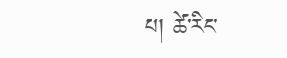པ། ཚེ་རིང་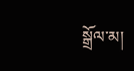སྒྲོལ་མ།